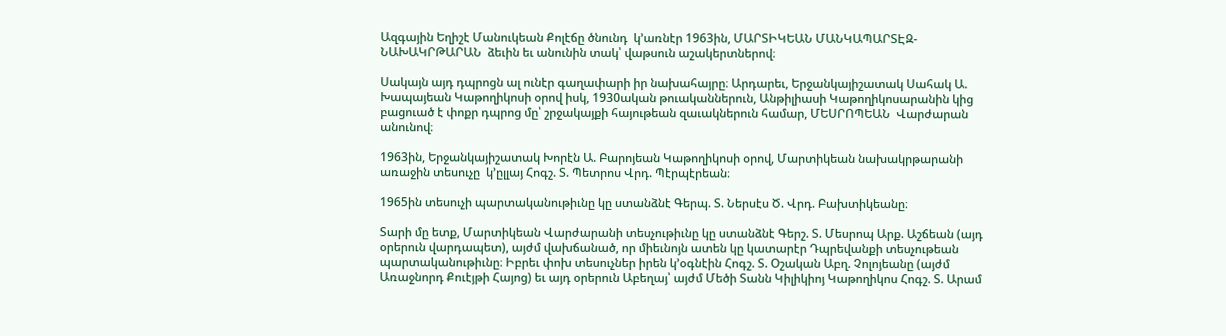Ազգային Եղիշէ Մանուկեան Քոլէճը ծնունդ  կ’առնէր 1963ին, ՄԱՐՏԻԿԵԱՆ ՄԱՆԿԱՊԱՐՏԷԶ- ՆԱԽԱԿՐԹԱՐԱՆ  ձեւին եւ անունին տակ՝ վաթսուն աշակերտներով։

Սակայն այդ դպրոցն ալ ունէր գաղափարի իր նախահայրը։ Արդարեւ, Երջանկայիշատակ Սահակ Ա. Խապայեան Կաթողիկոսի օրով իսկ, 1930ական թուականներուն, Անթիլիասի Կաթողիկոսարանին կից բացուած է փոքր դպրոց մը՝ շրջակայքի հայութեան զաւակներուն համար, ՄԵՍՐՈՊԵԱՆ  Վարժարան անունով։

1963ին, Երջանկայիշատակ Խորէն Ա. Բարոյեան Կաթողիկոսի օրով, Մարտիկեան նախակրթարանի առաջին տեսուչը  կ’ըլլայ Հոգշ. Տ. Պետրոս Վրդ. Պէրպէրեան։

1965ին տեսուչի պարտականութիւնը կը ստանձնէ Գերպ. Տ. Ներսէս Ծ. Վրդ. Բախտիկեանը։

Տարի մը ետք, Մարտիկեան Վարժարանի տեսչութիւնը կը ստանձնէ Գերշ. Տ. Մեսրոպ Արք. Աշճեան (այդ օրերուն վարդապետ), այժմ վախճանած, որ միեւնոյն ատեն կը կատարէր Դպրեվանքի տեսչութեան պարտականութիւնը։ Իբրեւ փոխ տեսուչներ իրեն կ’օգնէին Հոգշ. Տ. Օշական Աբղ. Չոլոյեանը (այժմ Առաջնորդ Քուէյթի Հայոց) եւ այդ օրերուն Աբեղայ՝ այժմ Մեծի Տանն Կիլիկիոյ Կաթողիկոս Հոգշ. Տ. Արամ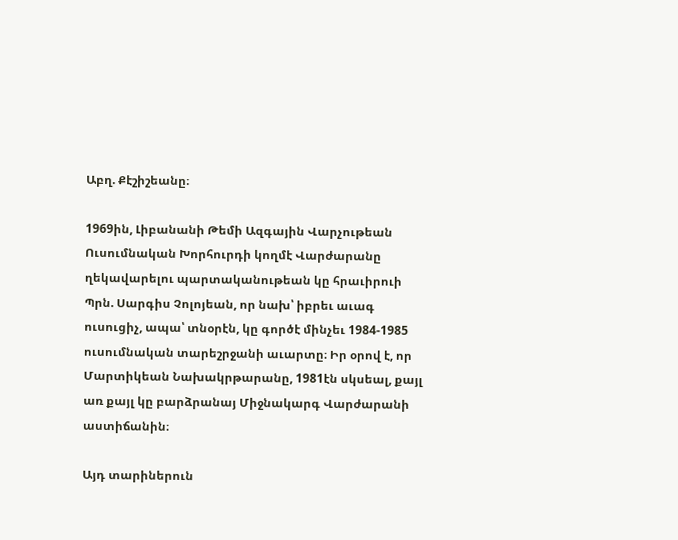Աբղ. Քէշիշեանը։

1969ին, Լիբանանի Թեմի Ազգային Վարչութեան Ուսումնական Խորհուրդի կողմէ Վարժարանը ղեկավարելու պարտականութեան կը հրաւիրուի Պրն. Սարգիս Չոլոյեան, որ նախ՝ իբրեւ աւագ ուսուցիչ, ապա՝ տնօրէն, կը գործէ մինչեւ 1984-1985 ուսումնական տարեշրջանի աւարտը։ Իր օրով է, որ Մարտիկեան Նախակրթարանը, 1981էն սկսեալ, քայլ առ քայլ կը բարձրանայ Միջնակարգ Վարժարանի աստիճանին։

Այդ տարիներուն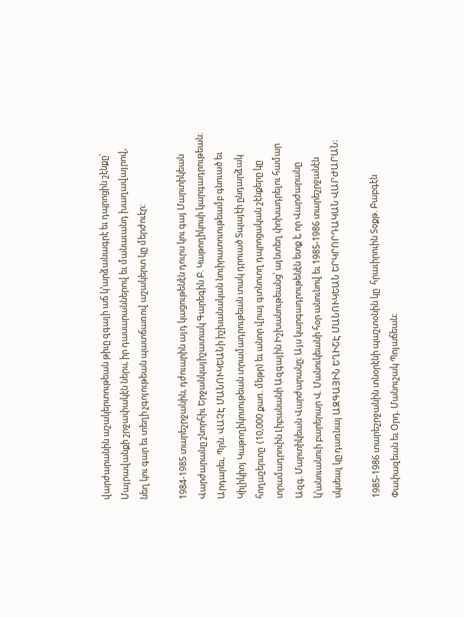վարժարանին աշակերտութեան թիւը զգալի աճ կ’արձանագրէ եւ դպրոցին շէնքը՝ Մայրավանքի շրջափակէն ներս, իր դասարաններով եւ մանաւանդ խաղավայրով, նեղ կու գար եւ տեղի չգոյութեան պատճառով աշակերտ կը մերժուէր։

1984-1985 տարեշրջանին, դժուարին այդ կացութենէն դուրս կու գայ Մարտիկեան Վարժարանը շնորհիւ Երջանկայիշատակ Գարեգին Բ. Կաթողիկոսի կարգադրութեան։ Արդարեւ, Պրն. ՎԱՉԷ ՄԱՆՈՒԿԵԱՆի իշխանական նուիրատուութեամբ գնուած եւ Կիլիկիոյ Կաթողիկոսութեան տրամադրութեան տակ դրուած Տպայէի ընդարձակ հողաշերտը  (10,000 քառ. մեթր) եւ անոր վրայ գտնուող դպրոցական շէնքերը կը տրամադրուին Լիբանանի Ազգային Իշխանութեանց՝ այնտեղ փոխադրելու համար Ազգ. Մարտիկեան Վարժարանը։ Այս կարգադրութենէն ետք է, որ Վարժարանը կ’անուանուի բարերար Վ. Մանուկեանի հօր անունով եւ 1985-1986 տարեշրջանէն սկսեալ կը դառնայ ԱԶԳԱՅԻՆ ԵՂԻՇԷ ՄԱՆՈՒԿԵԱՆ ԵՐԿՐՈՐԴԱԿԱՆ ՎԱՐԺԱՐԱՆ։

1985-1986 տարեշրջանին տնօրէնի պաշտօնին կը  հրաւիրուին Տօքթ. Բաբգէն Փափազեան եւ Օրդ. Մանուշակ Պոյաճեան։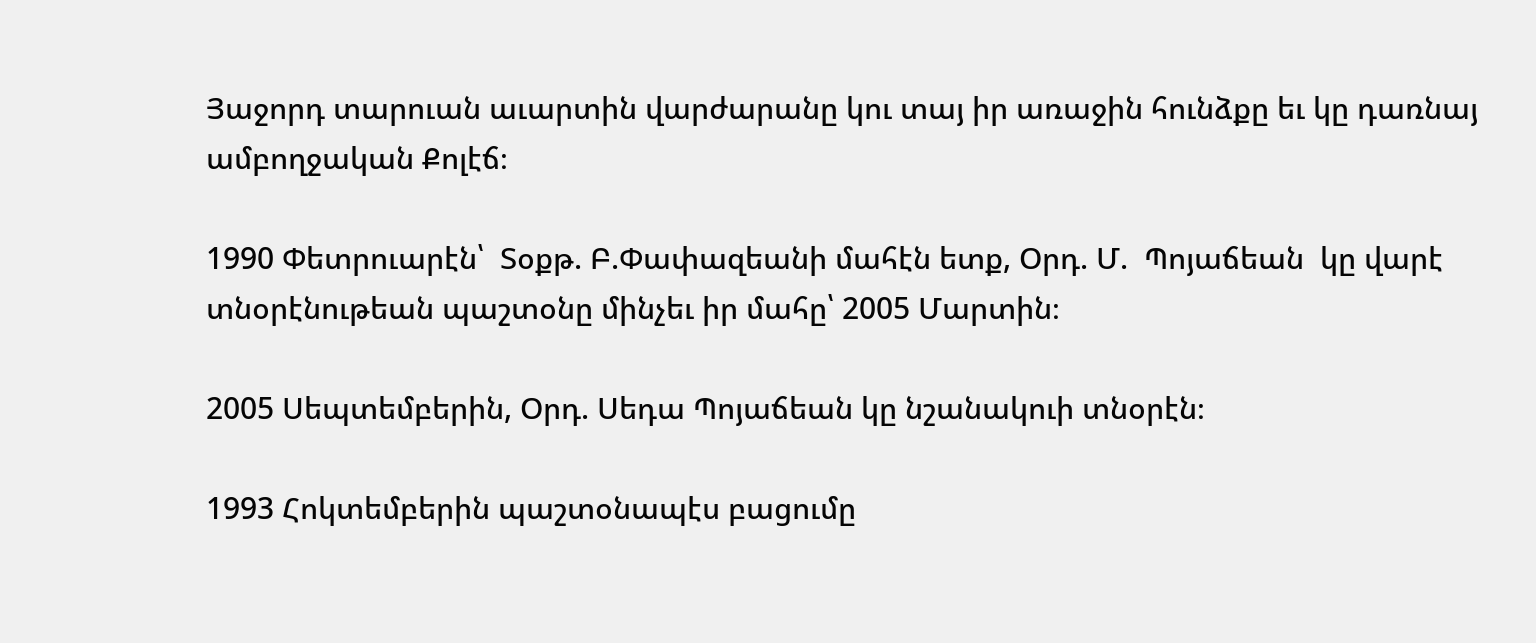Յաջորդ տարուան աւարտին վարժարանը կու տայ իր առաջին հունձքը եւ կը դառնայ ամբողջական Քոլէճ։

1990 Փետրուարէն՝  Տօքթ. Բ.Փափազեանի մահէն ետք, Օրդ. Մ.  Պոյաճեան  կը վարէ  տնօրէնութեան պաշտօնը մինչեւ իր մահը՝ 2005 Մարտին։

2005 Սեպտեմբերին, Օրդ. Սեդա Պոյաճեան կը նշանակուի տնօրէն։

1993 Հոկտեմբերին պաշտօնապէս բացումը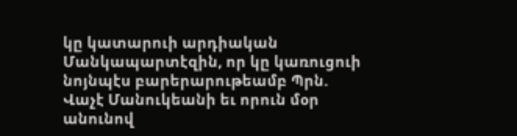կը կատարուի արդիական Մանկապարտէզին, որ կը կառուցուի նոյնպէս բարերարութեամբ Պրն. Վաչէ Մանուկեանի եւ որուն մօր անունով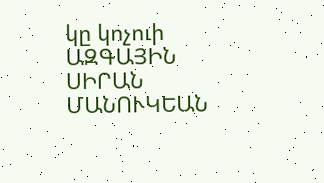կը կոչուի ԱԶԳԱՅԻՆ ՍԻՐԱՆ ՄԱՆՈՒԿԵԱՆ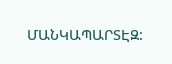ՄԱՆԿԱՊԱՐՏԷԶ: